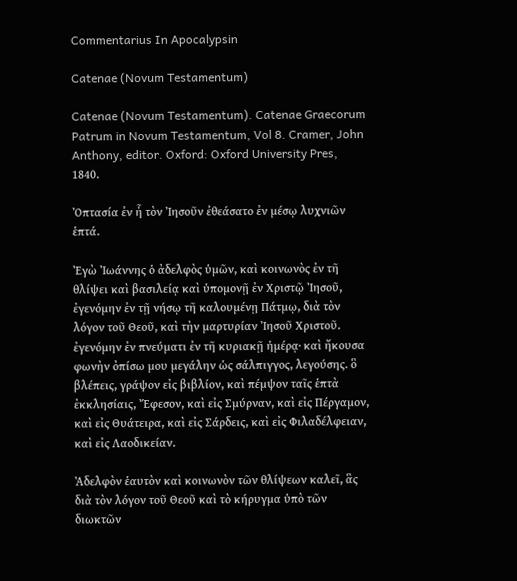Commentarius In Apocalypsin

Catenae (Novum Testamentum)

Catenae (Novum Testamentum). Catenae Graecorum Patrum in Novum Testamentum, Vol 8. Cramer, John Anthony, editor. Oxford: Oxford University Pres, 1840.

Ὀπτασία ἐν ἧ τὸν Ἰησοῦν ἐθεάσατο ἐν μέσῳ λυχνιῶν ἑπτά.

Ἐγὼ Ἰωάννης ὁ ἀδελφὸς ὑμῶν, καὶ κοινωνὸς ἐν τῆ θλίψει καὶ βασιλείᾳ καὶ ὑπομονῇ ἐν Χριστῷ Ἰησοῦ, ἐγενόμην ἐν τῇ νήσῳ τῆ καλουμένῃ Πάτμῳ, διὰ τὸν λόγον τοῦ Θεοῦ, καὶ τὴν μαρτυρίαν Ἰησοῦ Χριστοῦ. ἐγενόμην ἐν πνεύματι ἐν τῆ κυριακῇ ἡμέρᾳ· καὶ ἤκουσα φωνὴν ὀπίσω μου μεγάλην ὡς σάλπιγγος, λεγούσης. ὃ βλέπεις, γράψον εἰς βιβλίον, καὶ πέμψον ταῖς ἑπτὰ ἐκκλησίαις, Ἔφεσον, καὶ εἰς Σμύρναν, καὶ εἰς Πέργαμον, καὶ εἰς Θυάτειρα, καὶ εἰς Σάρδεις, καὶ εἰς Φιλαδέλφειαν, καὶ εἰς Λαοδικείαν.

Ἀδελφὸν ἑαυτὸν καὶ κοινωνὸν τῶν θλίψεων καλεῖ, ἃς διὰ τὸν λόγον τοῦ Θεοῦ καὶ τὸ κήρυγμα ὑπὸ τῶν διωκτῶν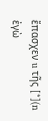ἔπασχεν u τῆς [*](n ἐγὼ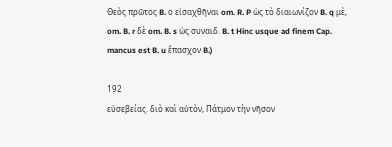Θεὸς πρῶτος B. ο εἰσαχθῆναι om. R. P ὡς τὸ διαιωνίζον B. q μὲ, om. B. r δὲ om. B. s ὡς συναιδ. B. t Hinc usque ad finem Cap. mancus est B. u ἔπασχον B.)

192
εὐσεβείας. διὸ καὶ αὐτὸν, Πάτμον τὴν νῆσον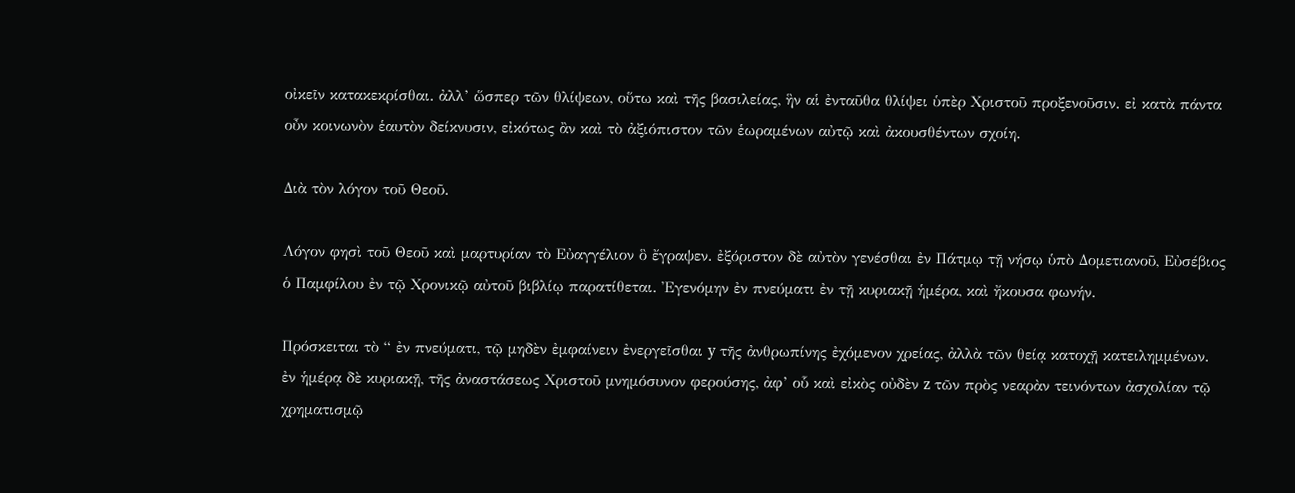οἰκεῖν κατακεκρίσθαι. ἀλλ’ ὥσπερ τῶν θλίψεων, οὕτω καὶ τῆς βασιλείας, ἣν αἱ ἐνταῦθα θλίψει ὑπὲρ Χριστοῦ προξενοῦσιν. εἰ κατὰ πάντα οὖν κοινωνὸν ἑαυτὸν δείκνυσιν, εἰκότως ἂν καὶ τὸ ἀξιόπιστον τῶν ἑωραμένων αὐτῷ καὶ ἀκουσθέντων σχοίη.

Διὰ τὸν λόγον τοῦ Θεοῦ.

Λόγον φησὶ τοῦ Θεοῦ καὶ μαρτυρίαν τὸ Εὐαγγέλιον ὃ ἔγραψεν. ἐξόριστον δὲ αὐτὸν γενέσθαι ἐν Πάτμῳ τῇ νήσῳ ὑπὸ Δομετιανοῦ, Εὐσέβιος ὁ Παμφίλου ἐν τῷ Χρονικῷ αὐτοῦ βιβλίῳ παρατίθεται. Ἐγενόμην ἐν πνεύματι ἐν τῇ κυριακῇ ἡμέρα, καὶ ἤκουσα φωνήν.

Πρόσκειται τὸ “ ἐν πνεύματι, τῷ μηδὲν ἐμφαίνειν ἐνεργεῖσθαι y τῆς ἀνθρωπίνης ἐχόμενον χρείας, ἀλλὰ τῶν θείᾳ κατοχῇ κατειλημμένων. ἐν ἡμέρᾳ δὲ κυριακῇ, τῆς ἀναστάσεως Χριστοῦ μνημόσυνον φερούσης, ἀφ’ οὗ καὶ εἰκὸς οὐδὲν z τῶν πρὸς νεαρὰν τεινόντων ἀσχολίαν τῷ χρηματισμῷ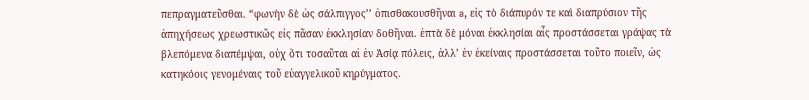πεπραγματεῦσθαι. “φωνὴν δὲ ὡς σάλπιγγος’’ ὀπισθακουσθῆναι a, εἰς τὸ διάπυρόν τε καὶ διαπρύσιον τῆς ἀπηχήσεως χρεωστικῶς εἰς πᾶσαν ἐκκλησίαν δοθῆναι. ἑπτὰ δὲ μόναι ἐκκλησίαι αἷς προστάσσεται γράψας τὰ βλεπόμενα διαπέμψαι, οὐχ ὅτι τοσαῦται αἱ ἐν Ἀσίᾳ πόλεις, ἀλλ’ ἐν ἐκείναις προστάσσεται τοῦτο ποιεῖν, ὡς κατηκόοις γενομέναις τοῦ εὐαγγελικοῦ κηρύγματος.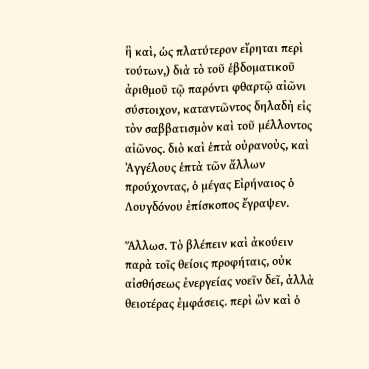ἣ καὶ, ὡς πλατύτερον εἴρηται περὶ τούτων,) διὰ τὸ τοῦ ἑβδοματικοῦ ἀριθμοῦ τῷ παρόντι φθαρτῷ αἰῶνι σύστοιχον, καταντῶντος δηλαδὴ εἰς τὸν σαββατισμὸν καὶ τοῦ μέλλοντος αἰῶνος. διὸ καὶ ἑπτὰ οὐρανοὺς, καὶ Ἀγγέλους ἑπτὰ τῶν ἄλλων προύχοντας, ὁ μέγας Εἰρήναιος ὁ Λουγδόνου ἐπίσκοπος ἔγραψεν.

Ἅλλωσ. Τὸ βλέπειν καὶ ἀκούειν παρὰ τοῖς θείοις προφήταις, οὐκ αἰσθήσεως ἐνεργείας νοεῖν δεῖ, ἀλλὰ θειοτέρας ἐμφάσεις. περὶ ὢν καὶ ὁ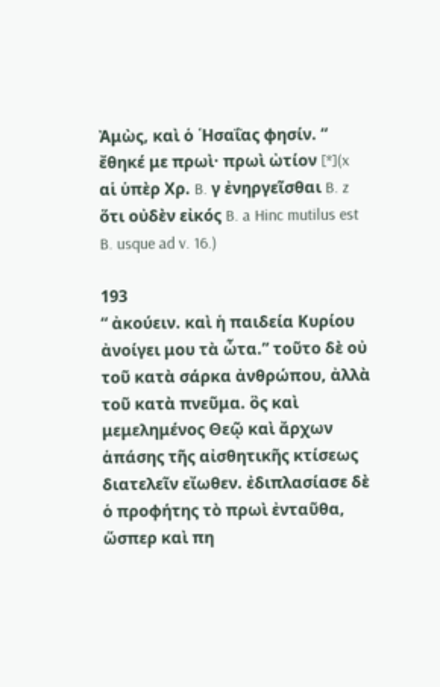Ἀμὼς, καὶ ὁ ῾Ησαΐας φησίν. “ ἔθηκέ με πρωὶ· πρωὶ ὠτίον [*](x αἱ ὑπὲρ Χρ. B. γ ἐνηργεῖσθαι B. z ὅτι οὐδὲν εἰκός B. a Hinc mutilus est B. usque ad v. 16.)

193
“ ἀκούειν. καὶ ἡ παιδεία Κυρίου ἀνοίγει μου τὰ ὦτα.” τοῦτο δὲ οὐ τοῦ κατὰ σάρκα ἀνθρώπου, ἀλλὰ τοῦ κατὰ πνεῦμα. ὃς καὶ μεμελημένος Θεῷ καὶ ἄρχων ἁπάσης τῆς αἰσθητικῆς κτίσεως διατελεῖν εἴωθεν. ἐδιπλασίασε δὲ ὁ προφήτης τὸ πρωὶ ἐνταῦθα, ὥσπερ καὶ πη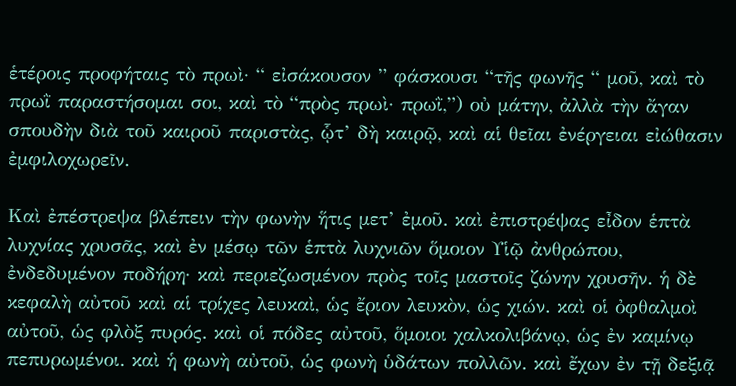ἑτέροις προφήταις τὸ πρωὶ· “ εἰσάκουσον ” φάσκουσι “τῆς φωνῆς “ μοῦ, καὶ τὸ πρωῒ παραστήσομαι σοι, καὶ τὸ “πρὸς πρωὶ· πρωῒ,”) οὐ μάτην, ἀλλὰ τὴν ἄγαν σπουδὴν διὰ τοῦ καιροῦ παριστὰς, ᾧτ’ δὴ καιρῷ, καὶ αἱ θεῖαι ἐνέργειαι εἰώθασιν ἐμφιλοχωρεῖν.

Καὶ ἐπέστρεψα βλέπειν τὴν φωνὴν ἥτις μετ’ ἐμοῦ. καὶ ἐπιστρέψας εἶδον ἑπτὰ λυχνίας χρυσᾶς, καὶ ἐν μέσῳ τῶν ἑπτὰ λυχνιῶν ὅμοιον Υἱῷ ἀνθρώπου, ἐνδεδυμένον ποδήρη· καὶ περιεζωσμένον πρὸς τοῖς μαστοῖς ζώνην χρυσῆν. ἡ δὲ κεφαλὴ αὐτοῦ καὶ αἱ τρίχες λευκαὶ, ὡς ἔριον λευκὸν, ὡς χιών. καὶ οἱ ὀφθαλμοὶ αὐτοῦ, ὡς φλὸξ πυρός. καὶ οἱ πόδες αὐτοῦ, ὅμοιοι χαλκολιβάνῳ, ὡς ἐν καμίνῳ πεπυρωμένοι. καὶ ἡ φωνὴ αὐτοῦ, ὡς φωνὴ ὑδάτων πολλῶν. καὶ ἔχων ἐν τῇ δεξιᾷ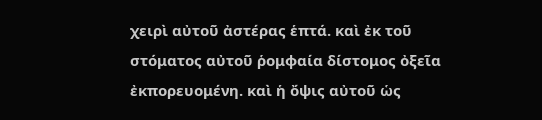χειρὶ αὐτοῦ ἀστέρας ἑπτά. καὶ ἐκ τοῦ στόματος αὐτοῦ ῥομφαία δίστομος ὀξεῖα ἐκπορευομένη. καὶ ἡ ὄψις αὐτοῦ ὡς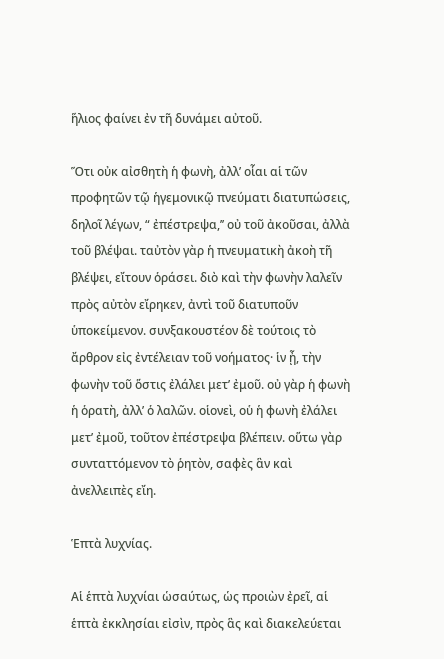ἥλιος φαίνει ἐν τῆ δυνάμει αὐτοῦ.

Ὅτι οὐκ αἰσθητὴ ἡ φωνὴ, ἀλλ’ οἷαι αἱ τῶν προφητῶν τῷ ἡγεμονικῷ πνεύματι διατυπώσεις, δηλοῖ λέγων, “ ἐπέστρεψα,’’ οὐ τοῦ ἀκοῦσαι, ἀλλὰ τοῦ βλέψαι. ταὐτὸν γὰρ ἡ πνευματικὴ ἀκοὴ τῆ βλέψει, εἴτουν ὁράσει. διὸ καὶ τὴν φωνὴν λαλεῖν πρὸς αὐτὸν εἴρηκεν, ἀντὶ τοῦ διατυποῦν ὑποκείμενον. συνξακουστέον δὲ τούτοις τὸ ἄρθρον εἰς ἐντέλειαν τοῦ νοήματος· ἱν ᾖ, τὴν φωνὴν τοῦ ὅστις ἐλάλει μετ’ ἐμοῦ. οὐ γὰρ ἡ φωνὴ ἡ ὁρατὴ, ἀλλ’ ὁ λαλῶν. οἱονεὶ, οὑ ἡ φωνὴ ἐλάλει μετ’ ἐμοῦ, τοῦτον ἐπέστρεψα βλέπειν. οὕτω γὰρ συνταττόμενον τὸ ῥητὸν, σαφὲς ἃν καὶ ἀνελλειπὲς εἴη.

Ἑπτὰ λυχνίας.

Αἱ ἑπτὰ λυχνίαι ὡσαύτως, ὡς προιὼν ἐρεῖ, αἱ ἑπτὰ ἐκκλησίαι εἰσὶν, πρὸς ἃς καὶ διακελεύεται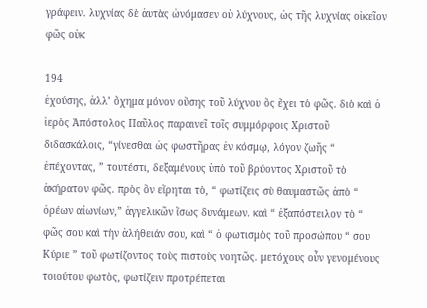γράφειν. λυχνίας δὲ ἀυτὰς ὠνόμασεν οὐ λύχνους, ὡς τῆς λυχνίας οἰκεῖον φῶς οὐκ

194
ἐχούσης, ἀλλ’ ὄχημα μόνον οὔσης τοῦ λύχνου ὃς ἔχει τὸ φῶς. διὸ καὶ ὁ ἱερὸς Ἀπόστολος Παῦλος παραινεῖ τοῖς συμμόρφοις Χριστοῦ διδασκάλοις, “γίνεσθαι ὡς φωστῆρας ἐν κόσμῳ, λόγον ζωῆς “ ἐπέχοντας, ” τουτέστι, δεξαμένους ὑπὸ τοῦ βρύοντος Χριστοῦ τὸ ἀκήρατον φῶς. πρὸς ὃν εἴρηται τὸ, “ φωτίζεις σὺ θαυμαστῶς ἀπὸ “ ὀρέων αἰωνίων,” ἀγγελικῶν ἴσως δυνάμεων. καὶ “ ἐξαπόστειλον τὸ “ φῶς σου καὶ τὴν ἀλήθειάν σου, καὶ “ ὁ φωτισμὸς τοῦ προσώπου “ σου Κύριε ” τοῦ φωτίζοντος τοὺς πιστοὺς νοητῶς. μετόχους οὖν γενομένους τοιούτου φωτὸς, φωτίζειν προτρέπεται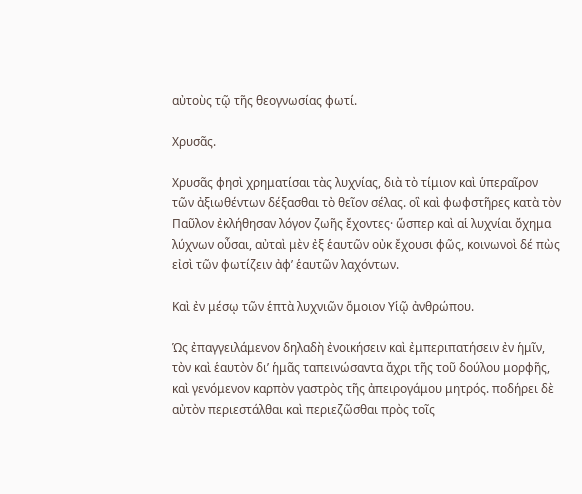αὐτοὺς τῷ τῆς θεογνωσίας φωτί.

Χρυσᾶς.

Χρυσᾶς φησὶ χρηματίσαι τὰς λυχνίας, διὰ τὸ τίμιον καὶ ὑπεραῖρον τῶν ἀξιωθέντων δέξασθαι τὸ θεῖον σέλας. οἳ καὶ φωφστῆρες κατὰ τὸν Παῦλον ἐκλήθησαν λόγον ζωῆς ἔχοντες· ὥσπερ καὶ αἱ λυχνίαι ὄχημα λύχνων οὖσαι, αὐταὶ μὲν ἐξ ἑαυτῶν οὐκ ἔχουσι φῶς, κοινωνοὶ δέ πὼς εἰσὶ τῶν φωτίζειν ἀφ’ ἑαυτῶν λαχόντων.

Καὶ ἐν μέσῳ τῶν ἑπτὰ λυχνιῶν ὅμοιον Υἱῷ ἀνθρώπου.

Ὡς ἐπαγγειλάμενον δηλαδὴ ἐνοικήσειν καὶ ἐμπεριπατήσειν ἐν ἡμῖν, τὸν καὶ ἑαυτὸν δι’ ἡμᾶς ταπεινώσαντα ἄχρι τῆς τοῦ δούλου μορφῆς, καὶ γενόμενον καρπὸν γαστρὸς τῆς ἀπειρογάμου μητρός. ποδήρει δὲ αὐτὸν περιεστάλθαι καὶ περιεζῶσθαι πρὸς τοῖς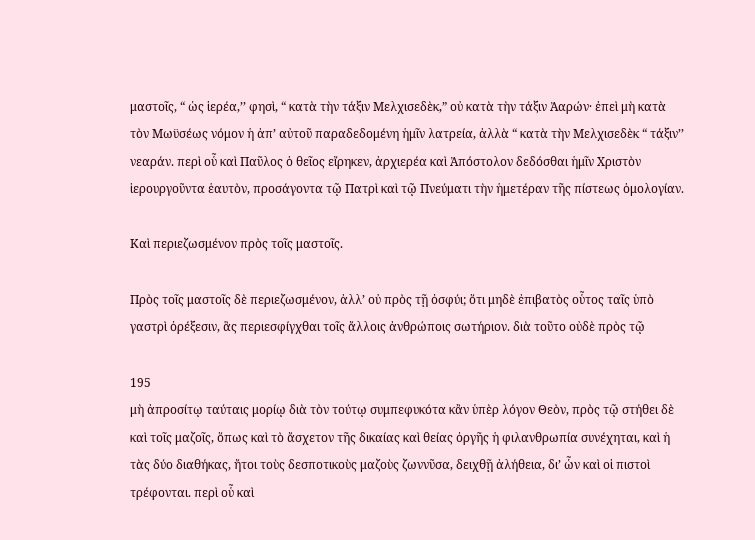μαστοῖς, “ ὡς ἱερέα,’’ φησὶ, “ κατὰ τὴν τάξιν Μελχισεδὲκ,” οὐ κατὰ τὴν τάξιν Ἀαρών· ἐπεὶ μὴ κατὰ τὸν Μωϋσέως νόμον ἡ ἀπ’ αὐτοῦ παραδεδομένη ἡμῖν λατρεία, ἀλλὰ “ κατὰ τὴν Μελχισεδὲκ “ τάξιν’’ νεαράν. περὶ οὗ καὶ Παῦλος ὁ θεῖος εἴρηκεν, ἀρχιερέα καὶ Ἀπόστολον δεδόσθαι ἡμῖν Χριστὸν ἱερουργοῦντα ἑαυτὸν, προσάγοντα τῷ Πατρὶ καὶ τῷ Πνεύματι τὴν ἡμετέραν τῆς πίστεως ὁμολογίαν.

Καὶ περιεζωσμένον πρὸς τοῖς μαστοῖς.

Πρὸς τοῖς μαστοῖς δὲ περιεζωσμένον, ἀλλ’ οὐ πρὸς τῇ ὀσφύι; ὅτι μηδὲ ἐπιβατὸς οὗτος ταῖς ὑπὸ γαστρὶ ὀρέξεσιν, ἃς περιεσφίγχθαι τοῖς ἄλλοις ἀνθρώποις σωτήριον. διὰ τοῦτο οὐδὲ πρὸς τῷ

195
μὴ ἀπροσίτῳ ταύταις μορίῳ διὰ τὸν τούτῳ συμπεφυκότα κἂν ὑπὲρ λόγον Θεὸν, πρὸς τῷ στήθει δὲ καὶ τοῖς μαζοῖς, ὅπως καὶ τὸ ἄσχετον τῆς δικαίας καὶ θείας ὀργῆς ἡ φιλανθρωπία συνέχηται, καὶ ἡ τὰς δύο διαθήκας, ἤτοι τοὺς δεσποτικοὺς μαζοὺς ζωννῦσα, δειχθῇ ἀλήθεια, δι’ ὧν καὶ οἱ πιστοὶ τρέφονται. περὶ οὗ καὶ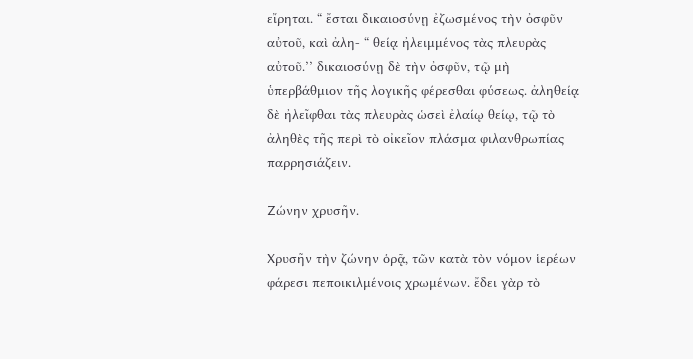εἴρηται. “ ἔσται δικαιοσύνῃ ἐζωσμένος τὴν ὀσφῦν αὐτοῦ, καὶ ἀλη- “ θείᾳ ἠλειμμένος τὰς πλευρὰς αὐτοῦ.’’ δικαιοσύνῃ δὲ τὴν ὀσφῦν, τῷ μὴ ὑπερβάθμιον τῆς λογικῆς φέρεσθαι φύσεως. ἀληθείᾳ δὲ ἠλεῖφθαι τὰς πλευρὰς ὡσεὶ ἐλαίῳ θείῳ, τῷ τὸ ἀληθὲς τῆς περὶ τὸ οἰκεῖον πλάσμα φιλανθρωπίας παρρησιάζειν.

Ζώνην χρυσῆν.

Χρυσῆν τὴν ζώνην ὁρᾷ, τῶν κατὰ τὸν νόμον ἱερέων φάρεσι πεποικιλμένοις χρωμένων. ἔδει γὰρ τὸ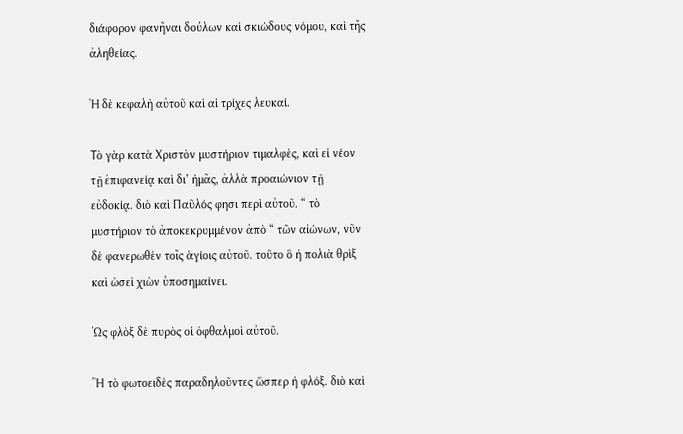διάφορον φανῆναι δούλων καὶ σκιώδους νόμου, καὶ τῆς ἀληθείας.

Ἡ δὲ κεφαλὴ αὐτοῦ καὶ αἱ τρίχες λευκαί.

Τὸ γὰρ κατὰ Χριστὸν μυστήριον τιμαλφὲς, καὶ εἰ νέον τῇ ἐπιφανείᾳ καὶ δι’ ἡμᾶς, ἀλλὰ προαιώνιον τῇ εὐδοκίᾳ. διὸ καὶ Παῦλός φησι περὶ αὐτοῦ. “ τὸ μυστήριον τὸ ἀποκεκρυμμένον ἀπὸ “ τῶν αἰώνων, νῦν δὲ φανερωθὲν τοῖς ἁγίοις αὐτοῦ. τοῦτο ὃ ἡ πολιὰ θρὶξ καὶ ὡσεὶ χιὼν ὑποσημαίνει.

Ὡς φλὸξ δὲ πυρὸς οἱ ὀφθαλμοὶ αὐτοῦ.

Ἢ τὸ φωτοειδὲς παραδηλοῦντες ὥσπερ ἡ φλόξ. διὸ καὶ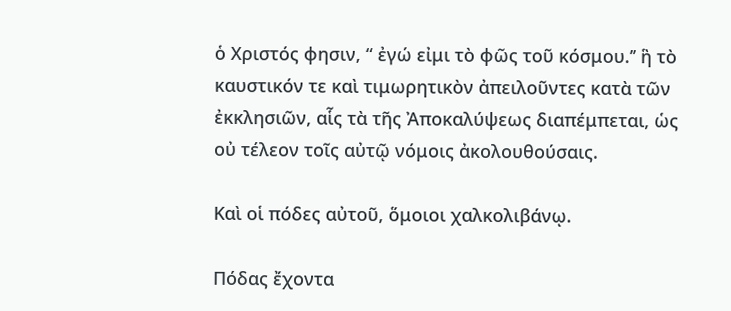ὁ Χριστός φησιν, “ ἐγώ εἰμι τὸ φῶς τοῦ κόσμου.’’ ἣ τὸ καυστικόν τε καὶ τιμωρητικὸν ἀπειλοῦντες κατὰ τῶν ἐκκλησιῶν, αἷς τὰ τῆς Ἀποκαλύψεως διαπέμπεται, ὡς οὐ τέλεον τοῖς αὐτῷ νόμοις ἀκολουθούσαις.

Καὶ οἱ πόδες αὐτοῦ, ὅμοιοι χαλκολιβάνῳ.

Πόδας ἔχοντα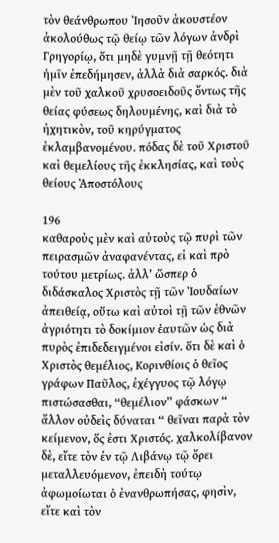τὸν θεάνθρωπου Ἰησοῦν ἀκουστέον ἀκολούθως τῷ θείῳ τῶν λόγων ἀνδρὶ Γρηγορίῳ, ὅτι μηδὲ γυμνῇ τῇ θεότητι ἡμῖν ἐπεδήμησεν, ἀλλὰ διὰ σαρκός. διὰ μὲν τοῦ χαλκοῦ χρυσοειδοῦς ὄντως τῆς θείας φύσεως δηλουμένης, καὶ διὰ τὸ ἠχητικὸν, τοῦ κηρύγματος ἐκλαμβανομένου. πόδας δὲ τοῦ Χριστοῦ καὶ θεμελίους τῆς ἐκκλησίας, καὶ τοὺς θείους Ἀποστόλους

196
καθαροὺς μὲν καὶ αὐτοὺς τῷ πυρὶ τῶν πειρασμῶν ἀναφανέντας, εἰ καὶ πρὸ τούτου μετρίως. ἀλλ’ ὥσπερ ὁ διδάσκαλος Χριστὸς τῇ τῶν Ἰουδαίων ἀπειθείᾳ, οὕτω καὶ αὐτοὶ τῇ τῶν ἐθνῶν ἀγριότητι τὸ δοκίμιον ἑαυτῶν ὡς διὰ πυρὸς ἐπιδεδειγμένοι εἰσίν. ὅτι δὲ καὶ ὁ Χριστὸς θεμέλιος, Κορινθίοις ὁ θεῖος γράφων Παῦλος, ἐχέγγυος τῷ λόγῳ πιστώσασθαι, “θεμέλιον” φάσκων “ ἄλλον οὐδεὶς δύναται “ θεῖναι παρὰ τὸν κείμενον, ὅς ἐστι Χριστός. χαλκολίβανον δὲ, εἴτε τὸν ἐν τῷ Λιβάνῳ τῷ ὄρει μεταλλευόμενον, ἐπειδὴ τούτῳ ἀφωμοίωται ὁ ἐνανθρωπήσας, φησὶν, εἴτε καὶ τὸν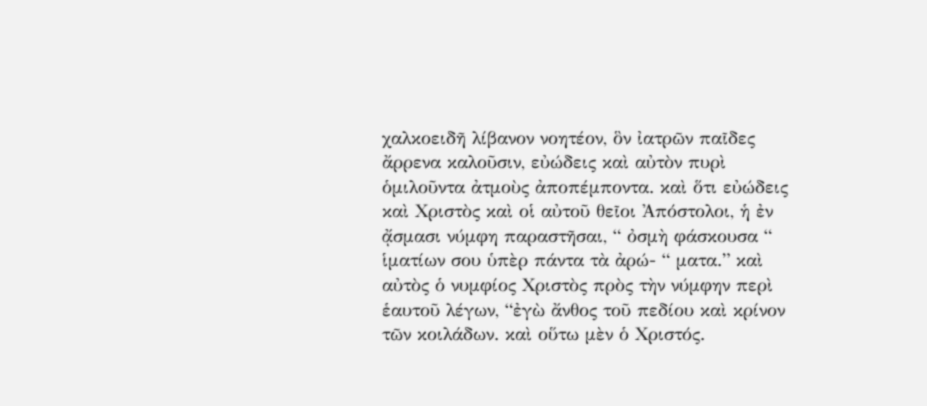χαλκοειδῆ λίβανον νοητέον, ὃν ἰατρῶν παῖδες ἄρρενα καλοῦσιν, εὐώδεις καὶ αὐτὸν πυρὶ ὁμιλοῦντα ἀτμοὺς ἀποπέμποντα. καὶ ὅτι εὐώδεις καὶ Χριστὸς καὶ οἱ αὐτοῦ θεῖοι Ἀπόστολοι, ἡ ἐν ᾄσμασι νύμφη παραστῆσαι, “ ὀσμὴ φάσκουσα “ ἱματίων σου ὑπὲρ πάντα τὰ ἀρώ- “ ματα.” καὶ αὐτὸς ὁ νυμφίος Χριστὸς πρὸς τὴν νύμφην περὶ ἑαυτοῦ λέγων, “ἐγὼ ἄνθος τοῦ πεδίου καὶ κρίνον τῶν κοιλάδων. καὶ οὕτω μὲν ὁ Χριστός.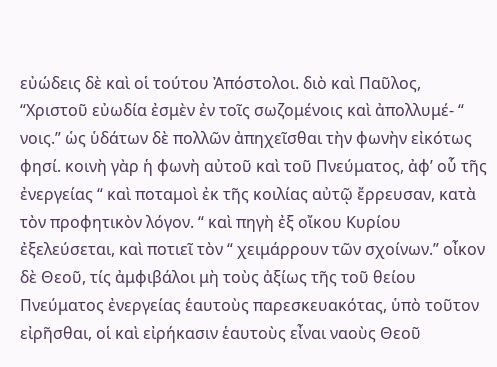εὐώδεις δὲ καὶ οἱ τούτου Ἀπόστολοι. διὸ καὶ Παῦλος, “Χριστοῦ εὐωδία ἐσμὲν ἐν τοῖς σωζομένοις καὶ ἀπολλυμέ- “ νοις.” ὡς ὑδάτων δὲ πολλῶν ἀπηχεῖσθαι τὴν φωνὴν εἰκότως φησί. κοινὴ γὰρ ἡ φωνὴ αὐτοῦ καὶ τοῦ Πνεύματος, ἀφ’ οὗ τῆς ἐνεργείας “ καὶ ποταμοὶ ἐκ τῆς κοιλίας αὐτῷ ἔρρευσαν, κατὰ τὸν προφητικὸν λόγον. “ καὶ πηγὴ ἐξ οἴκου Κυρίου ἐξελεύσεται, καὶ ποτιεῖ τὸν “ χειμάρρουν τῶν σχοίνων.” οἶκον δὲ Θεοῦ, τίς ἀμφιβάλοι μὴ τοὺς ἀξίως τῆς τοῦ θείου Πνεύματος ἐνεργείας ἑαυτοὺς παρεσκευακότας, ὑπὸ τοῦτον εἰρῆσθαι, οἱ καὶ εἰρήκασιν ἑαυτοὺς εἶναι ναοὺς Θεοῦ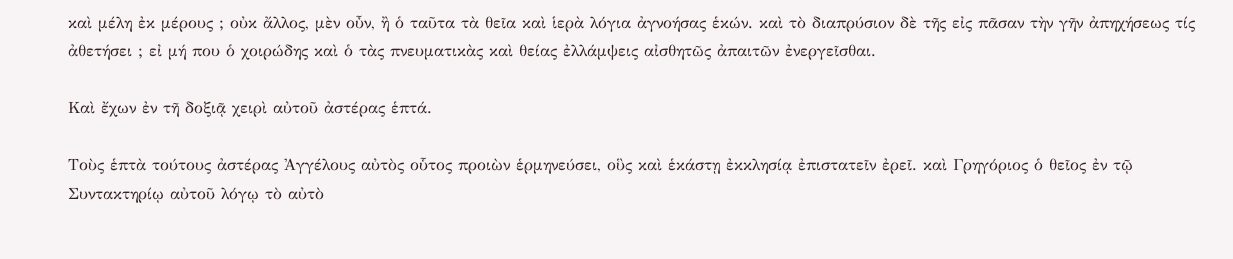καὶ μέλη ἐκ μέρους ; οὐκ ἄλλος, μὲν οὖν, ἢ ὁ ταῦτα τὰ θεῖα καὶ ἱερὰ λόγια ἀγνοήσας ἑκών. καὶ τὸ διαπρύσιον δὲ τῆς εἰς πᾶσαν τὴν γῆν ἀπηχήσεως τίς ἀθετήσει ; εἰ μή που ὁ χοιρώδης καὶ ὁ τὰς πνευματικὰς καὶ θείας ἐλλάμψεις αἰσθητῶς ἀπαιτῶν ἐνεργεῖσθαι.

Καὶ ἔχων ἐν τῆ δοξιᾷ χειρὶ αὐτοῦ ἀστέρας ἑπτά.

Τοὺς ἑπτὰ τούτους ἀστέρας Ἀγγέλους αὐτὸς οὗτος προιὼν ἑρμηνεύσει, οὓς καὶ ἑκάστῃ ἐκκλησίᾳ ἐπιστατεῖν ἐρεῖ. καὶ Γρηγόριος ὁ θεῖος ἐν τῷ Συντακτηρίῳ αὐτοῦ λόγῳ τὸ αὐτὸ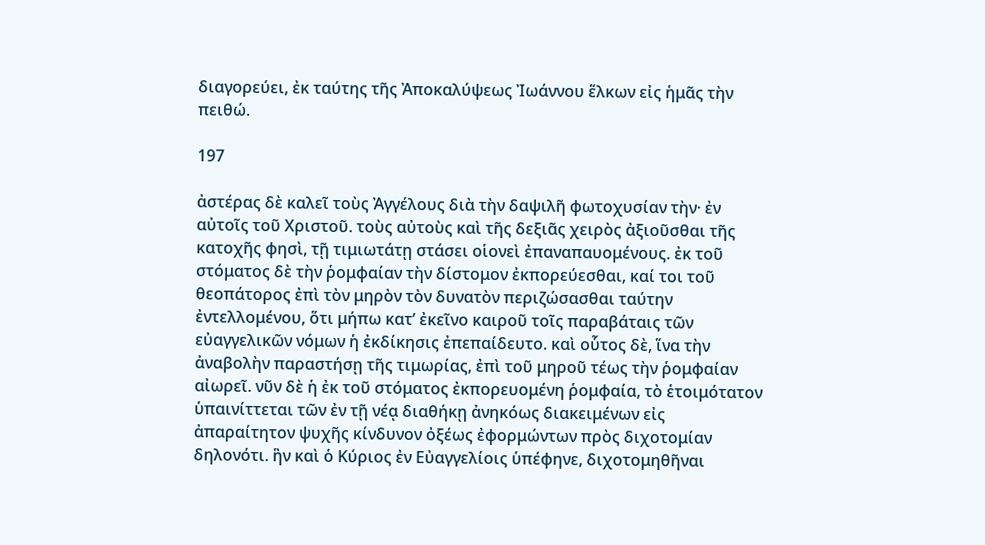διαγορεύει, ἐκ ταύτης τῆς Ἀποκαλύψεως Ἰωάννου ἕλκων εἰς ἡμᾶς τὴν πειθώ.

197

ἀστέρας δὲ καλεῖ τοὺς Ἀγγέλους διὰ τὴν δαψιλῆ φωτοχυσίαν τὴν· ἐν αὐτοῖς τοῦ Χριστοῦ. τοὺς αὐτοὺς καὶ τῆς δεξιᾶς χειρὸς ἀξιοῦσθαι τῆς κατοχῆς φησὶ, τῇ τιμιωτάτῃ στάσει οἱονεὶ ἐπαναπαυομένους. ἐκ τοῦ στόματος δὲ τὴν ῥομφαίαν τὴν δίστομον ἐκπορεύεσθαι, καί τοι τοῦ θεοπάτορος ἐπὶ τὸν μηρὸν τὸν δυνατὸν περιζώσασθαι ταύτην ἐντελλομένου, ὅτι μήπω κατ’ ἐκεῖνο καιροῦ τοῖς παραβάταις τῶν εὐαγγελικῶν νόμων ἡ ἐκδίκησις ἐπεπαίδευτο. καὶ οὗτος δὲ, ἵνα τὴν ἀναβολὴν παραστήσῃ τῆς τιμωρίας, ἐπὶ τοῦ μηροῦ τέως τὴν ῥομφαίαν αἰωρεῖ. νῦν δὲ ἡ ἐκ τοῦ στόματος ἐκπορευομένη ῥομφαία, τὸ ἑτοιμότατον ὑπαινίττεται τῶν ἐν τῇ νέᾳ διαθήκῃ ἀνηκόως διακειμένων εἰς ἀπαραίτητον ψυχῆς κίνδυνον ὀξέως ἐφορμώντων πρὸς διχοτομίαν δηλονότι. ἣν καὶ ὁ Κύριος ἐν Εὐαγγελίοις ὑπέφηνε, διχοτομηθῆναι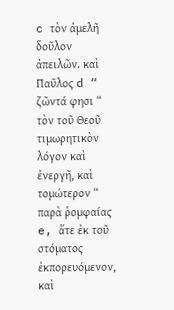c τὸν ἀμελῆ δοῦλον ἀπειλῶν. καὶ Παῦλος d “ ζῶντά φησι “ τὸν τοῦ Θεοῦ τιμωρητικὸν λόγον καὶ ἐνεργῆ, καὶ τομώτερον “ παρὰ ῥομφαίας e, ἅτε ἐκ τοῦ στόματος ἐκπορευόμενον, καὶ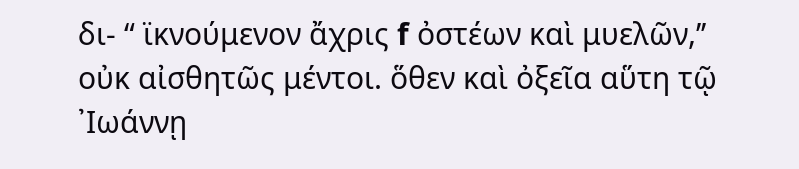δι- “ ϊκνούμενον ἄχρις f ὀστέων καὶ μυελῶν,’’ οὐκ αἰσθητῶς μέντοι. ὅθεν καὶ ὀξεῖα αὕτη τῷ ᾿Ιωάννῃ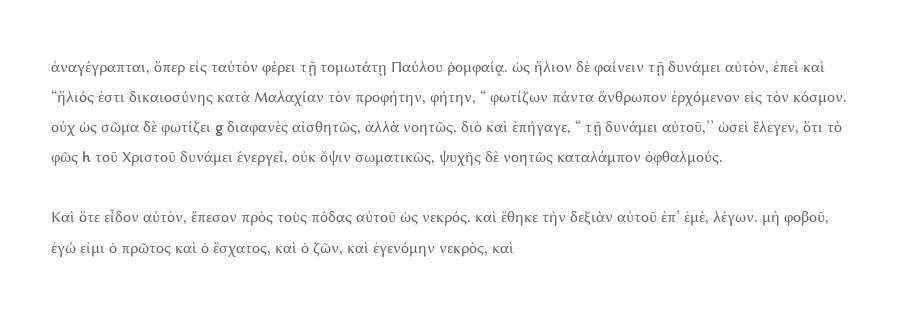ἀναγέγραπται, ὅπερ εἰς ταὐτὸν φέρει τῇ τομωτάτῃ Παύλου ῥομφαίᾳ. ὡς ἥλιον δὲ φαίνειν τῇ δυνάμει αὐτὸν, ἐπεὶ καὶ “ἥλιός ἐστι δικαιοσύνης κατὰ Μαλαχίαν τὸν προφήτην, φήτην, “ φωτίζων πάντα ἄνθρωπον ἐρχόμενον εἰς τὸν κόσμον. οὐχ ὡς σῶμα δὲ φωτίζει g διαφανὲς αἰσθητῶς, ἀλλὰ νοητῶς. διὸ καὶ ἐπήγαγε, “ τῇ δυνάμει αὐτοῦ,’’ ὡσεὶ ἔλεγεν, ὅτι τὸ φῶς h τοῦ Χριστοῦ δυνάμει ἐνεργεῖ, οὐκ ὄψιν σωματικῶς, ψυχῆς δὲ νοητῶς καταλάμπον ὀφθαλμούς.

Καὶ ὅτε εἶδον αὐτὸν, ἔπεσον πρὸς τοὺς πόδας αὐτοῦ ὡς νεκρός. καὶ ἔθηκε τὴν δεξιὰν αὐτοῦ ἐπ’ ἐμὲ, λέγων. μὴ φοβοῦ, ἐγώ εἰμι ὁ πρῶτος καὶ ὁ ἔσχατος, καὶ ὁ ζῶν, καὶ ἐγενόμην νεκρὸς, καὶ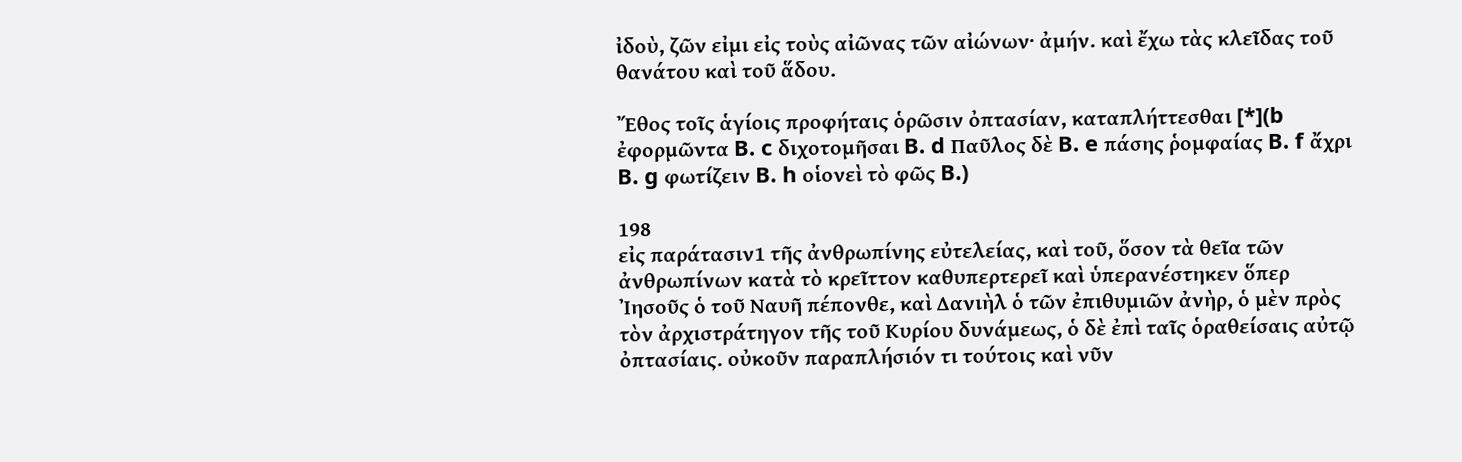ἰδοὺ, ζῶν εἰμι εἰς τοὺς αἰῶνας τῶν αἰώνων· ἀμήν. καὶ ἔχω τὰς κλεῖδας τοῦ θανάτου καὶ τοῦ ἅδου.

Ἔθος τοῖς ἁγίοις προφήταις ὁρῶσιν ὀπτασίαν, καταπλήττεσθαι [*](b ἐφορμῶντα B. c διχοτομῆσαι B. d Παῦλος δὲ B. e πάσης ῥομφαίας B. f ἄχρι B. g φωτίζειν B. h οἱονεὶ τὸ φῶς B.)

198
εἰς παράτασιν1 τῆς ἀνθρωπίνης εὐτελείας, καὶ τοῦ, ὅσον τὰ θεῖα τῶν ἀνθρωπίνων κατὰ τὸ κρεῖττον καθυπερτερεῖ καὶ ὑπερανέστηκεν ὅπερ Ἰησοῦς ὁ τοῦ Ναυῆ πέπονθε, καὶ Δανιὴλ ὁ τῶν ἐπιθυμιῶν ἀνὴρ, ὁ μὲν πρὸς τὸν ἀρχιστράτηγον τῆς τοῦ Κυρίου δυνάμεως, ὁ δὲ ἐπὶ ταῖς ὁραθείσαις αὐτῷ ὀπτασίαις. οὐκοῦν παραπλήσιόν τι τούτοις καὶ νῦν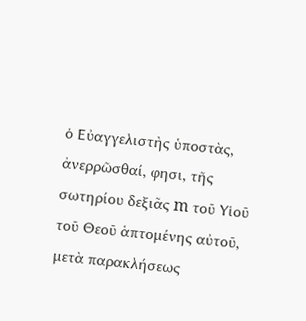ὁ Εὐαγγελιστὴς ὑποστὰς, ἀνερρῶσθαί, φησι, τῆς σωτηρίου δεξιᾶς m τοῦ Υἱοῦ τοῦ Θεοῦ ἁπτομένης αὐτοῦ, μετὰ παρακλήσεως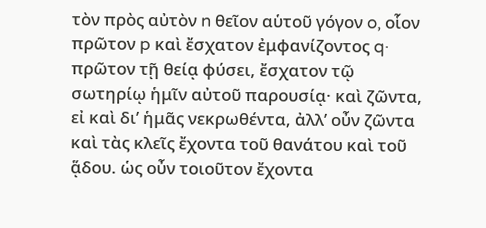τὸν πρὸς αὐτὸν n θεῖον αὑτοῦ γόγον o, οἷον πρῶτον p καὶ ἔσχατον ἐμφανίζοντος q· πρῶτον τῇ θείᾳ φύσει, ἔσχατον τῷ σωτηρίῳ ἡμῖν αὐτοῦ παρουσίᾳ· καὶ ζῶντα, εἰ καὶ δι’ ἡμᾶς νεκρωθέντα, ἀλλ’ οὖν ζῶντα καὶ τὰς κλεῖς ἔχοντα τοῦ θανάτου καὶ τοῦ ᾅδου. ὡς οὖν τοιοῦτον ἔχοντα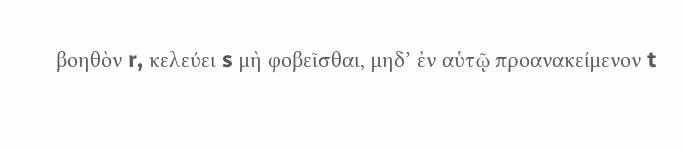βοηθὸν r, κελεύει s μὴ φοβεῖσθαι, μηδ’ ἐν αὑτῷ προανακείμενον t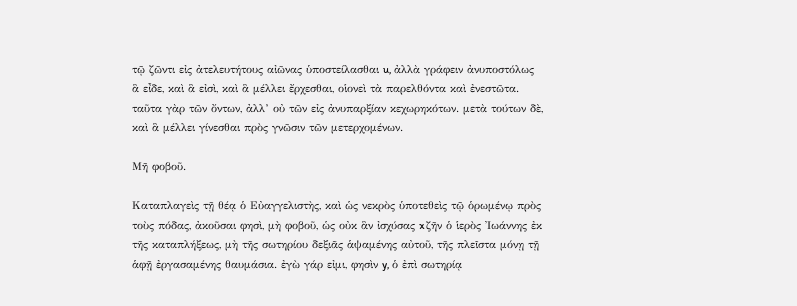τῷ ζῶντι εἰς ἀτελευτήτους αἰῶνας ὑποστείλασθαι u, ἀλλὰ γράφειν ἀνυποστόλως ἃ εἶδε, καὶ ἃ εἰσὶ, καὶ ἃ μέλλει ἔρχεσθαι, οἱονεὶ τὰ παρελθόντα καὶ ἐνεστῶτα. ταῦτα γὰρ τῶν ὄντων, ἀλλ’ οὐ τῶν εἰς ἀνυπαρξίαν κεχωρηκότων. μετὰ τούτων δὲ, καὶ ἃ μέλλει γίνεσθαι πρὸς γνῶσιν τῶν μετερχομένων.

Μῆ φοβοῦ.

Καταπλαγεὶς τῇ θέᾳ ὁ Εὐαγγελιστὴς, καὶ ὡς νεκρὸς ὑποτεθεὶς τῷ ὁρωμένῳ πρὸς τοὺς πόδας, ἀκοῦσαι φησὶ, μὴ φοβοῦ, ὡς οὐκ ἃν ἰσχύσας x ζῆν ὁ ἱερὸς Ἰωάννης ἐκ τῆς καταπλήξεως, μὴ τῆς σωτηρίου δεξιᾶς ἁψαμένης αὐτοῦ, τῆς πλεῖστα μόνῃ τῇ ἁφῇ ἐργασαμένης θαυμάσια. ἐγὼ γάρ εἰμι, φησὶν y, ὁ ἐπὶ σωτηρίᾳ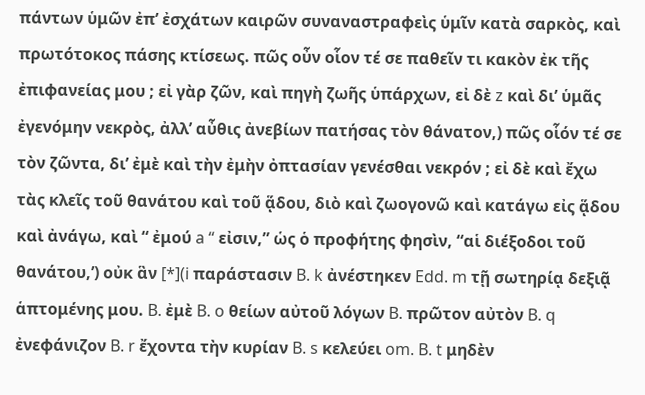πάντων ὑμῶν ἐπ’ ἐσχάτων καιρῶν συναναστραφεὶς ὑμῖν κατὰ σαρκὸς, καὶ πρωτότοκος πάσης κτίσεως. πῶς οὖν οἷον τέ σε παθεῖν τι κακὸν ἐκ τῆς ἐπιφανείας μου ; εἰ γὰρ ζῶν, καὶ πηγὴ ζωῆς ὑπάρχων, εἰ δὲ z καὶ δι’ ὑμᾶς ἐγενόμην νεκρὸς, ἀλλ’ αὖθις ἀνεβίων πατήσας τὸν θάνατον,) πῶς οἷόν τέ σε τὸν ζῶντα, δι’ ἐμὲ καὶ τὴν ἐμὴν ὀπτασίαν γενέσθαι νεκρόν ; εἰ δὲ καὶ ἔχω τὰς κλεῖς τοῦ θανάτου καὶ τοῦ ᾅδου, διὸ καὶ ζωογονῶ καὶ κατάγω εἰς ᾅδου καὶ ἀνάγω, καὶ “ ἐμού a “ εἰσιν,” ὡς ὁ προφήτης φησὶν, “αἱ διέξοδοι τοῦ θανάτου,’) οὐκ ἃν [*](i παράστασιν B. k ἀνέστηκεν Edd. m τῇ σωτηρίᾳ δεξιᾷ ἁπτομένης μου. B. ἐμὲ B. o θείων αὐτοῦ λόγων B. πρῶτον αὐτὸν B. q ἐνεφάνιζον B. r ἔχοντα τὴν κυρίαν B. s κελεύει om. B. t μηδὲν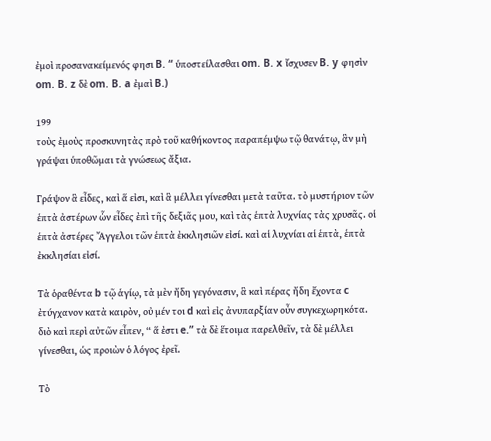ἐμοὶ προσανακείμενός φησι B. “ ὑποστείλασθαι om. B. x ἴσχυσεν B. y φησὶν om. B. z δὲ om. B. a ἐμαὶ B.)

199
τοὺς ἐμοὺς προσκυνητὰς πρὸ τοῦ καθήκοντος παραπέμψω τῷ θανάτῳ, ἃν μὴ γράψαι ὑποθῶμαι τὰ γνώσεως ἄξια.

Γράψον ἃ εἶδες, καὶ ἅ εἰσι, καὶ ἃ μέλλει γίνεσθαι μετὰ ταῦτα. τὸ μυστήριον τῶν ἑπτὰ ἀστέρων ὧν εἶδες ἐπὶ τῆς δεξιᾶς μου, καὶ τὰς ἑπτὰ λυχνίας τὰς χρυσᾶς. οἱ ἑπτὰ ἀστέρες Ἄγγελοι τῶν ἑπτὰ ἐκκλησιῶν εἰσί. καὶ αἱ λυχνίαι αἱ ἑπτὰ, ἑπτὰ ἐκκλησίαι εἰσί.

Τὰ ὁραθέντα b τῷ ἁγίῳ, τὰ μὲν ἤδη γεγόνασιν, ἃ καὶ πέρας ἤδη ἔχοντα c ἐτύγχανον κατὰ καιρὸν, οὐ μέν τοι d καὶ εἰς ἀνυπαρξίαν οὖν συγκεχωρηκότα. διὸ καὶ περὶ αὐτῶν εἶπεν, “ ἅ ἐστι e.” τὰ δὲ ἕτοιμα παρελθεῖν, τὰ δὲ μέλλει γίνεσθαι, ὡς προιὼν ὁ λόγος ἐρεῖ.

Τὸ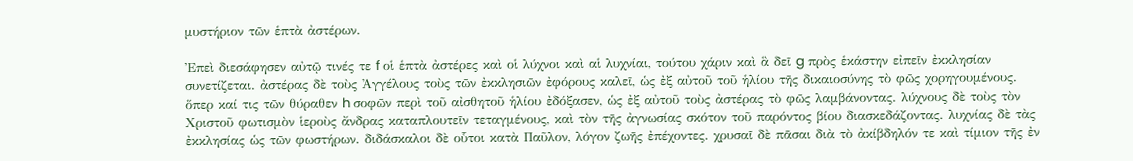μυστήριον τῶν ἑπτὰ ἀστέρων.

Ἐπεὶ διεσάφησεν αὐτῷ τινές τε f οἱ ἑπτὰ ἀστέρες καὶ οἱ λύχνοι καὶ αἱ λυχνίαι, τούτου χάριν καὶ ἃ δεῖ g πρὸς ἑκάστην εἰπεῖν ἐκκλησίαν συνετίζεται. ἀστέρας δὲ τοὺς Ἀγγέλους τοὺς τῶν ἐκκλησιῶν ἐφόρους καλεῖ, ὡς ἐξ αὐτοῦ τοῦ ἡλίου τῆς δικαιοσύνης τὸ φῶς χορηγουμένους. ὅπερ καί τις τῶν θύραθεν h σοφῶν περὶ τοῦ αἰσθητοῦ ἡλίου ἐδόξασεν, ὡς ἐξ αὐτοῦ τοὺς ἀστέρας τὸ φῶς λαμβάνοντας. λύχνους δὲ τοὺς τὸν Χριστοῦ φωτισμὸν ἱεροὺς ἄνδρας καταπλουτεῖν τεταγμένους, καὶ τὸν τῆς ἀγνωσίας σκότον τοῦ παρόντος βίου διασκεδάζοντας. λυχνίας δὲ τὰς ἐκκλησίας ὡς τῶν φωστήρων. διδάσκαλοι δὲ οὗτοι κατὰ Παῦλον, λόγον ζωῆς ἐπέχοντες. χρυσαῖ δὲ πᾶσαι διὰ τὸ ἀκίβδηλόν τε καὶ τίμιον τῆς ἐν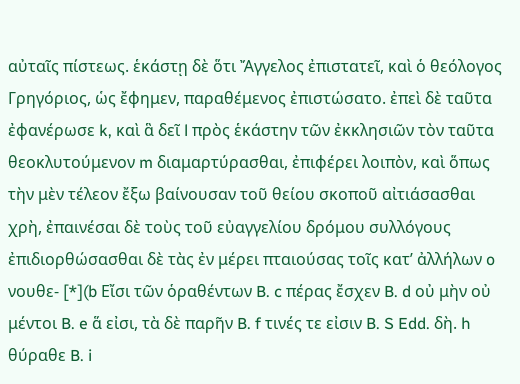αὐταῖς πίστεως. ἑκάστῃ δὲ ὅτι Ἄγγελος ἐπιστατεῖ, καὶ ὁ θεόλογος Γρηγόριος, ὡς ἔφημεν, παραθέμενος ἐπιστώσατο. ἐπεὶ δὲ ταῦτα ἐφανέρωσε k, καὶ ἃ δεῖ l πρὸς ἑκάστην τῶν ἐκκλησιῶν τὸν ταῦτα θεοκλυτούμενον m διαμαρτύρασθαι, ἐπιφέρει λοιπὸν, καὶ ὅπως τὴν μὲν τέλεον ἔξω βαίνουσαν τοῦ θείου σκοποῦ αἰτιάσασθαι χρὴ, ἐπαινέσαι δὲ τοὺς τοῦ εὐαγγελίου δρόμου συλλόγους ἐπιδιορθώσασθαι δὲ τὰς ἐν μέρει πταιούσας τοῖς κατ’ ἀλλήλων o νουθε- [*](b Εἴσι τῶν ὁραθέντων B. c πέρας ἔσχεν B. d οὐ μὴν οὐ μέντοι B. e ἅ εἰσι, τὰ δὲ παρῆν B. f τινές τε εἰσιν B. S Edd. δὴ. h θύραθε B. i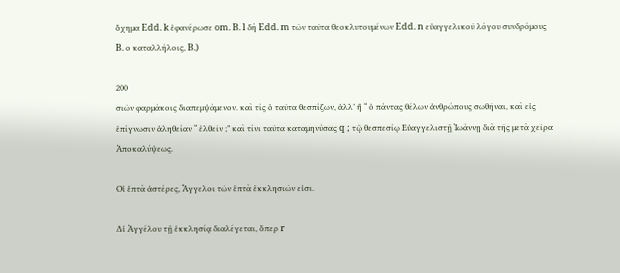ὄχημα Edd. k ἐφανέρωσε om. B. l δὴ Edd. m τῶν ταῦτα θεοκλυτουμένων Edd. n εὐαγγελικοῦ λόγου συνδρόμους B. ο καταλλήλοις, B.)

200
σιῶν φαρμάκοις διαπεμψάμενον. καὶ τίς ὁ ταῦτα θεσπίζων, ἀλλ’ ἢ “ ὁ πάντας θέλων ἀνθρώπους σωθῆναι, καὶ εἰς ἐπίγνωσιν ἀληθείαν “ ἐλθεῖν ;” καὶ τίνι ταῦτα καταμηνύσας q ; τῷ θεσπεσίῳ Εὐαγγελιστῇ Ἰωάννῃ διὰ τῆς μετὰ χεῖρα Ἀποκαλύψεως.

Οἱ ἑπτὰ ἀστέρες, Ἄγγελοι τῶν ἑπτὰ ἐκκλησιῶν εἰσι.

Δἰ Ἀγγέλου τῇ ἐκκλησίᾳ διαλέγεται, ὅπερ r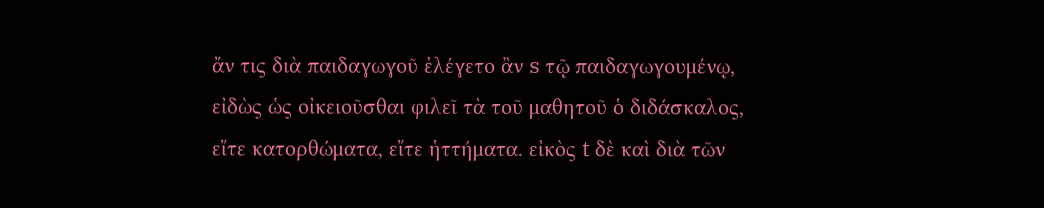ἄν τις διὰ παιδαγωγοῦ ἐλέγετο ἂν s τῷ παιδαγωγουμένῳ, εἰδὼς ὡς οἰκειοῦσθαι φιλεῖ τὰ τοῦ μαθητοῦ ὁ διδάσκαλος, εἴτε κατορθώματα, εἴτε ἡττήματα. εἰκὸς t δὲ καὶ διὰ τῶν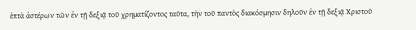ἑπτὰ ἀστέρων τῶν ἐν τῇ δεξιᾷ τοῦ χρηματίζοντος ταῦτα, τὴν τοῦ παντὸς διακόσμησιν δηλοῦν ἐν τῇ δεξιᾷ Χριστοῦ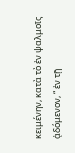κειμένην, κατὰ τὸ ἐν ψαλμοῖς ᾀδόμενον, “ ἐν τῇ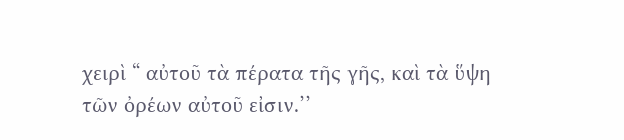χειρὶ “ αὐτοῦ τὰ πέρατα τῆς γῆς, καὶ τὰ ὕψη τῶν ὀρέων αὐτοῦ εἰσιν.’’